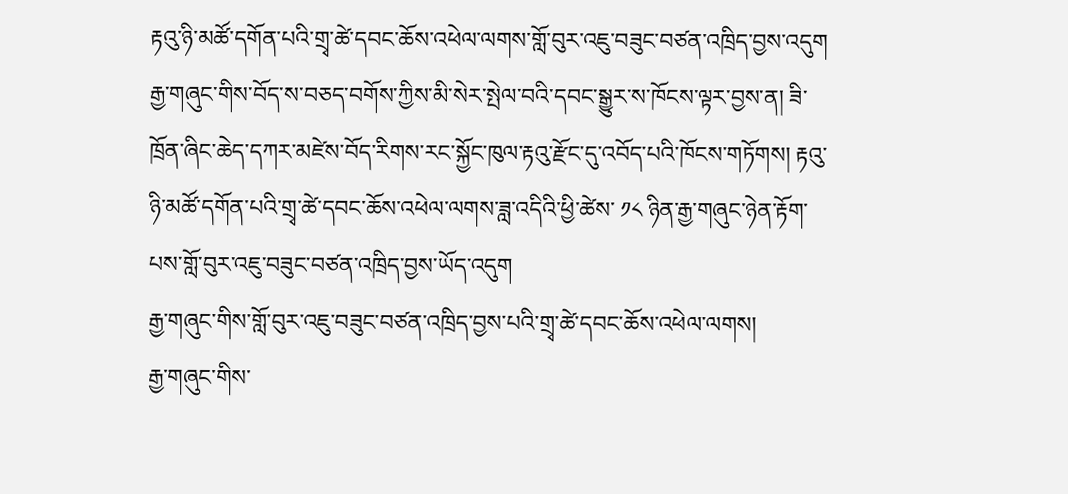རྟའུ་ཉི་མཚོ་དགོན་པའི་གྲྭ་ཚེ་དབང་ཆོས་འཕེལ་ལགས་གློ་བུར་འཇུ་བཟུང་བཙན་འཁྲིད་བྱས་འདུག
རྒྱ་གཞུང་གིས་བོད་ས་བཅད་བགོས་ཀྱིས་མི་སེར་སྤེལ་བའི་དབང་སྒྱུར་ས་ཁོངས་ལྟར་བྱས་ན། ཟི་ཁྲོན་ཞིང་ཆེད་དཀར་མཛེས་བོད་རིགས་རང་སྐྱོང་ཁུལ་རྟའུ་རྫོང་དུ་འབོད་པའི་ཁོངས་གཏོགས། རྟའུ་ཉི་མཚོ་དགོན་པའི་གྲྭ་ཚེ་དབང་ཆོས་འཕེལ་ལགས་ཟླ་འདིའི་ཕྱི་ཚེས་ ༡༨ ཉིན་རྒྱ་གཞུང་ཉེན་རྟོག་པས་གློ་བུར་འཇུ་བཟུང་བཙན་འཁྲིད་བྱས་ཡོད་འདུག
རྒྱ་གཞུང་གིས་གློ་བུར་འཇུ་བཟུང་བཙན་འཁྲིད་བྱས་པའི་གྲྭ་ཚེ་དབང་ཆོས་འཕེལ་ལགས།
རྒྱ་གཞུང་གིས་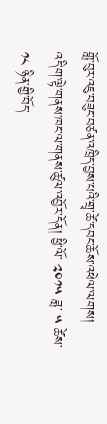གློ་བུར་འཇུ་བཟུང་བཙན་འཁྲིད་བྱས་པའི་གྲྭ་ཚེ་དབང་ཆོས་འཕེལ་ལགས།
འདི་ག་ལྟེ་གནས་ཁང་ལ་གནས་ཚུལ་འབྱོར་དོན། ཕྱི་ལོ་ ༢༠༡༥ ཟླ་ ༥ ཚེས་ ༡༨ ཉིན་གྱི་བོད་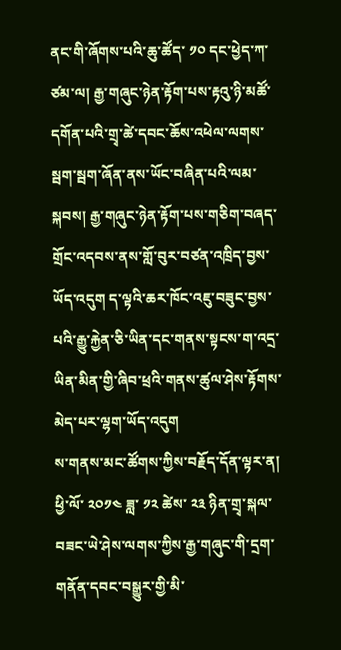ནང་གི་ཞོགས་པའི་ཆུ་ཚོད་ ༡༠ དང་ཕྱེད་ཀ་ཙམ་ལ། རྒྱ་གཞུང་ཉེན་རྟོག་པས་རྟའུ་ཉི་མཚོ་དགོན་པའི་གྲྭ་ཚེ་དབང་ཆོས་འཕེལ་ལགས་སྦག་སྦག་ཞོན་ནས་ཡོང་བཞིན་པའི་ལམ་སྐབས། རྒྱ་གཞུང་ཉེན་རྟོག་པས་གཅིག་བཞད་གྲོང་འདབས་ནས་གློ་བུར་བཙན་འཁྲིད་བྱས་ཡོད་འདུག ད་ལྟའི་ཆར་ཁོང་འཇུ་བཟུང་བྱས་པའི་རྒྱུ་རྐྱེན་ཅི་ཡིན་དང་གནས་སྟངས་ག་འདྲ་ཡིན་མིན་གྱི་ཞིབ་ཕྲའི་གནས་ཚུལ་ཤེས་རྟོགས་མེད་པར་ལྷག་ཡོད་འདུག
ས་གནས་མང་ཚོགས་ཀྱིས་བརྗོད་དོན་ལྟར་ན། ཕྱི་ལོ་ ༢༠༡༤ ཟླ་ ༡༢ ཚེས་ ༢༣ ཉིན་གྲྭ་སྐལ་བཟང་ཡེ་ཤེས་ལགས་ཀྱིས་རྒྱ་གཞུང་གི་དྲག་གནོན་དབང་བསྒྱུར་གྱི་མི་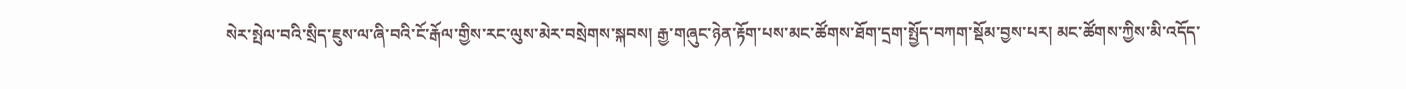སེར་སྤེལ་བའི་སྲིད་ཇུས་ལ་ཞི་བའི་ངོ་རྒོལ་གྱིས་རང་ལུས་མེར་བསྲེགས་སྐབས། རྒྱ་གཞུང་ཉེན་རྟོག་པས་མང་ཚོགས་ཐོག་དྲག་སྤྱོད་བཀག་སྡོམ་བྱས་པར། མང་ཚོགས་ཀྱིས་མི་འདོད་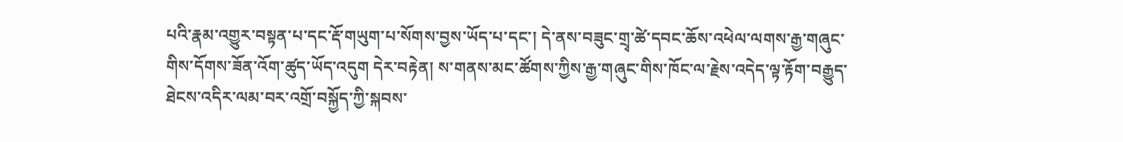པའི་རྣམ་འགྱུར་བསྟན་པ་དང་རྡོ་གཡུག་པ་སོགས་བྱས་ཡོད་པ་དང་། དེ་ནས་བཟུང་གྲྭ་ཚེ་དབང་ཆོས་འཕེལ་ལགས་རྒྱ་གཞུང་གིས་དོགས་ཟོན་འོག་ཚུད་ཡོད་འདུག དེར་བརྟེན། ས་གནས་མང་ཚོགས་ཀྱིས་རྒྱ་གཞུང་གིས་ཁོང་ལ་རྗེས་འདེད་ལྟ་རྟོག་བརྒྱུད་ཐེངས་འདིར་ལམ་བར་འགྲོ་བསྐྱོད་ཀྱི་སྐབས་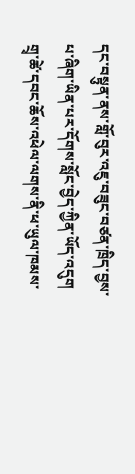དང་བསྟུན་ནས་གློ་བུར་འཇུ་བཟུང་བཙན་ཁྲིད་བྱས་པ་ཞིག་ཡིན་པར་དོགས་སློང་བྱེད་ཀྱིན་ཡོད་འདུག
གྲྭ་ཚེ་དབང་ཆོས་འཕེལ་ལགས་ནི་ཕ་ཡུལ་ཁམས་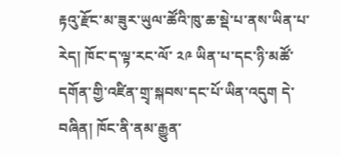རྟའུ་རྫོང་མ་ཟུར་ཡུལ་ཚོའི་ཁུ་ཆ་སྡེ་པ་ནས་ཡིན་པ་རེད། ཁོང་ད་ལྟ་རང་ལོ་ ༢༩ ཡིན་པ་དང་ཉི་མཚོ་དགོན་གྱི་འཛིན་གྲྭ་སྐབས་དང་པོ་ཡིན་འདུག དེ་བཞིན། ཁོང་ནི་ནམ་རྒྱུན་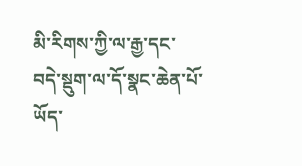མི་རིགས་ཀྱི་ལ་རྒྱ་དང་བདེ་སྡུག་ལ་དོ་སྣང་ཆེན་པོ་ཡོད་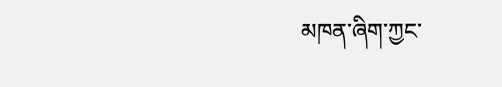མཁན་ཞིག་ཀྱང་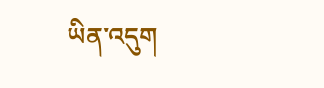ཡིན་འདུག